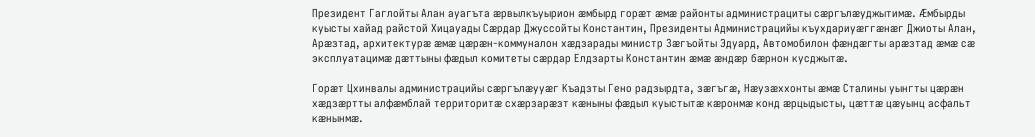Президент Гаглойты Алан ауагъта æрвылкъуырион æмбырд горæт æмæ районты администрациты сæргълæуджытимæ. Æмбырды куысты хайад райстой Хицауады Сæрдар Джуссойты Константин, Президенты Администрацийы къухдариуæггæнæг Джиоты Алан, Арæзтад, архитектурæ æмæ цæрæн-коммуналон хæдзарады министр Зæгъойты Эдуард, Автомобилон фæндæгты арæзтад æмæ сæ эксплуатацимæ дæттыны фæдыл комитеты сæрдар Елдзарты Константин æмæ æндæр бæрнон кусджытæ.

Горæт Цхинвалы администрацийы сæргълæууæг Къадзты Гено радзырдта, зæгъгæ, Нæузæххонты æмæ Сталины уынгты цæрæн хæдзæртты алфæмблай территоритæ схæрзарæзт кæныны фæдыл куыстытæ кæронмæ конд æрцыдысты, цæттæ цæуынц асфальт кæнынмæ.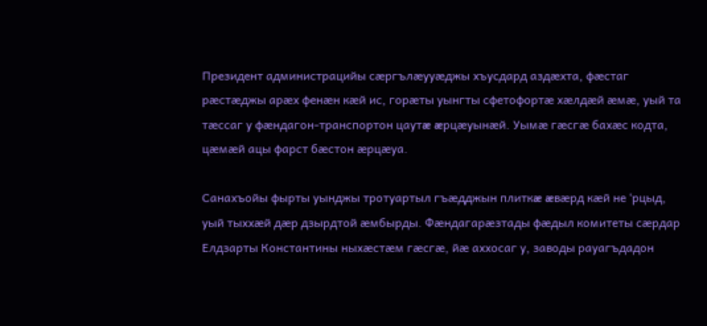Президент администрацийы сæргълæууæджы хъусдард аздæхта, фæстаг рæстæджы арæх фенæн кæй ис, горæты уынгты сфетофортæ хæлдæй æмæ, уый та тæссаг у фæндагон-транспортон цаутæ æрцæуынæй. Уымæ гæсгæ бахæс кодта, цæмæй ацы фарст бæстон æрцæуа.

Санахъойы фырты уынджы тротуартыл гъæдджын плиткæ æвæрд кæй не ‘рцыд, уый тыххæй дæр дзырдтой æмбырды. Фæндагарæзтады фæдыл комитеты сæрдар Елдзарты Константины ныхæстæм гæсгæ, йæ аххосаг у, заводы рауагъдадон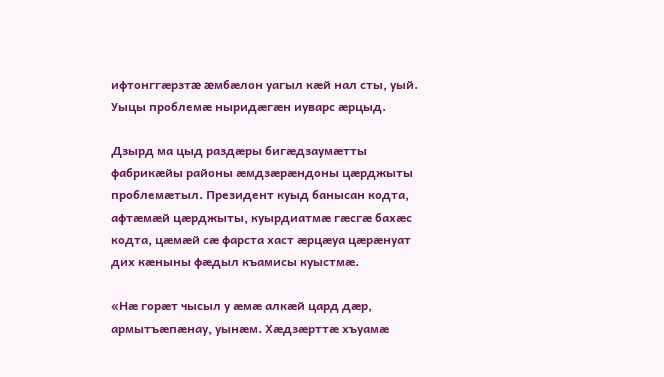ифтонггæрзтæ æмбæлон уагыл кæй нал сты, уый. Уыцы проблемæ ныридæгæн иуварс æрцыд.

Дзырд ма цыд раздæры бигæдзаумæтты фабрикæйы районы æмдзæрæндоны цæрджыты проблемæтыл. Президент куыд банысан кодта, афтæмæй цæрджыты, куырдиатмæ гæсгæ бахæс кодта, цæмæй сæ фарста хаст æрцæуа цæрæнуат дих кæныны фæдыл къамисы куыстмæ.

«Нæ горæт чысыл у æмæ алкæй цард дæр, армытъæпæнау, уынæм. Хæдзæрттæ хъуамæ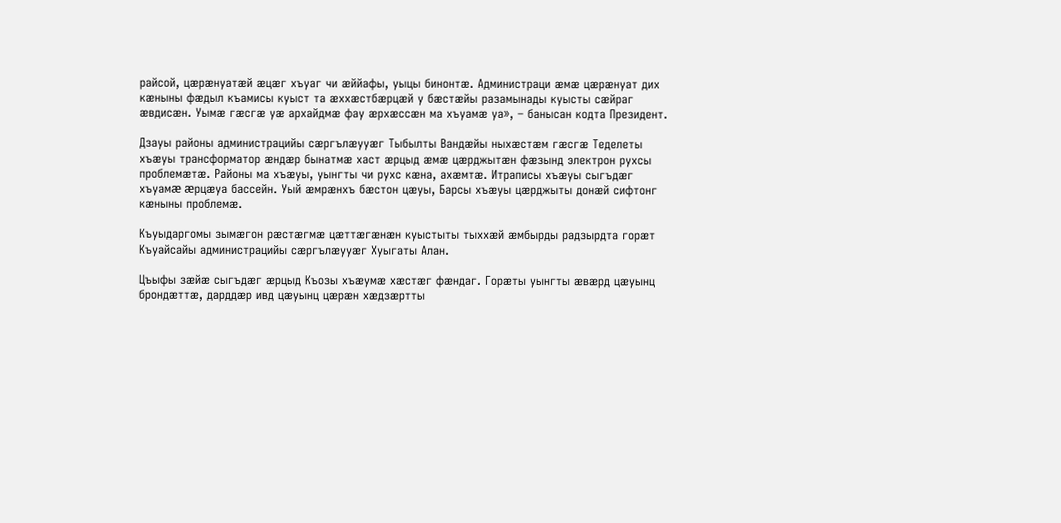райсой, цæрæнуатæй æцæг хъуаг чи æййафы, уыцы бинонтæ. Администраци æмæ цæрæнуат дих кæныны фæдыл къамисы куыст та æххæстбæрцæй у бæстæйы разамынады куысты сæйраг æвдисæн. Уымæ гæсгæ уæ архайдмæ фау æрхæссæн ма хъуамæ уа», – банысан кодта Президент.

Дзауы районы администрацийы сæргълæууæг Тыбылты Вандæйы ныхæстæм гæсгæ Теделеты хъæуы трансформатор æндæр бынатмæ хаст æрцыд æмæ цæрджытæн фæзынд электрон рухсы проблемæтæ. Районы ма хъæуы, уынгты чи рухс кæна, ахæмтæ. Итраписы хъæуы сыгъдæг хъуамæ æрцæуа бассейн. Уый æмрæнхъ бæстон цæуы, Барсы хъæуы цæрджыты донæй сифтонг кæныны проблемæ.

Къуыдаргомы зымæгон рæстæгмæ цæттæгæнæн куыстыты тыххæй æмбырды радзырдта горæт Къуайсайы администрацийы сæргълæууæг Хуыгаты Алан.

Цъыфы зæйæ сыгъдæг æрцыд Къозы хъæумæ хæстæг фæндаг. Горæты уынгты æвæрд цæуынц брондæттæ, дарддæр ивд цæуынц цæрæн хæдзæртты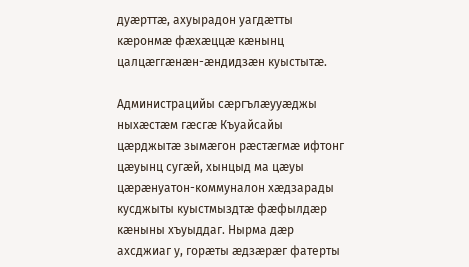дуæрттæ, ахуырадон уагдæтты кæронмæ фæхæццæ кæнынц цалцæггæнæн-æндидзæн куыстытæ.

Администрацийы сæргълæууæджы ныхæстæм гæсгæ Къуайсайы цæрджытæ зымæгон рæстæгмæ ифтонг цæуынц сугæй, хынцыд ма цæуы цæрæнуатон-коммуналон хæдзарады кусджыты куыстмыздтæ фæфылдæр кæныны хъуыддаг. Нырма дæр ахсджиаг у, горæты æдзæрæг фатерты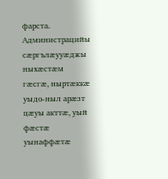фарста. Администрацийы сæргълæууæджы ныхæстæм гæсгæ, ныртæккæ уыдо-ныл арæзт цæуы акттæ, уый фæстæ уынаффæтæ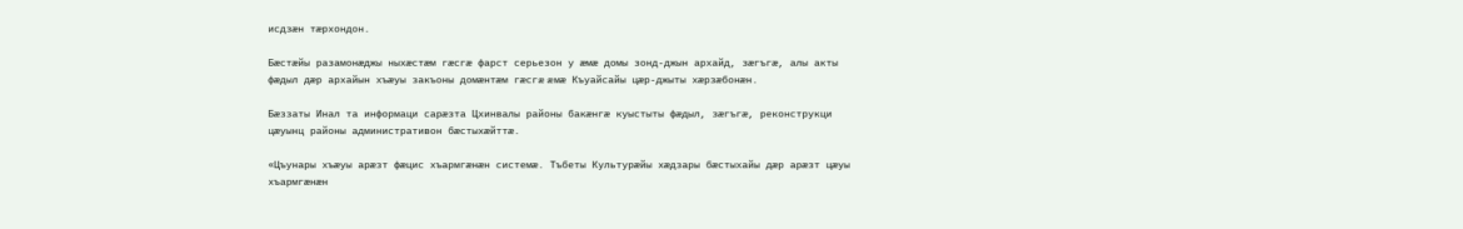исдзæн тæрхондон.

Бæстæйы разамонæджы ныхæстæм гæсгæ фарст серьезон у æмæ домы зонд-джын архайд, зæгъгæ, алы акты фæдыл дæр архайын хъæуы закъоны домæнтæм гæсгæ æмæ Къуайсайы цæр-джыты хæрзæбонæн.

Бæззаты Инал та информаци сарæзта Цхинвалы районы бакæнгæ куыстыты фæдыл, зæгъгæ, реконструкци цæуынц районы административон бæстыхæйттæ.

«Цъунары хъæуы арæзт фæцис хъармгæнæн системæ. Тъбеты Культурæйы хæдзары бæстыхайы дæр арæзт цæуы хъармгæнæн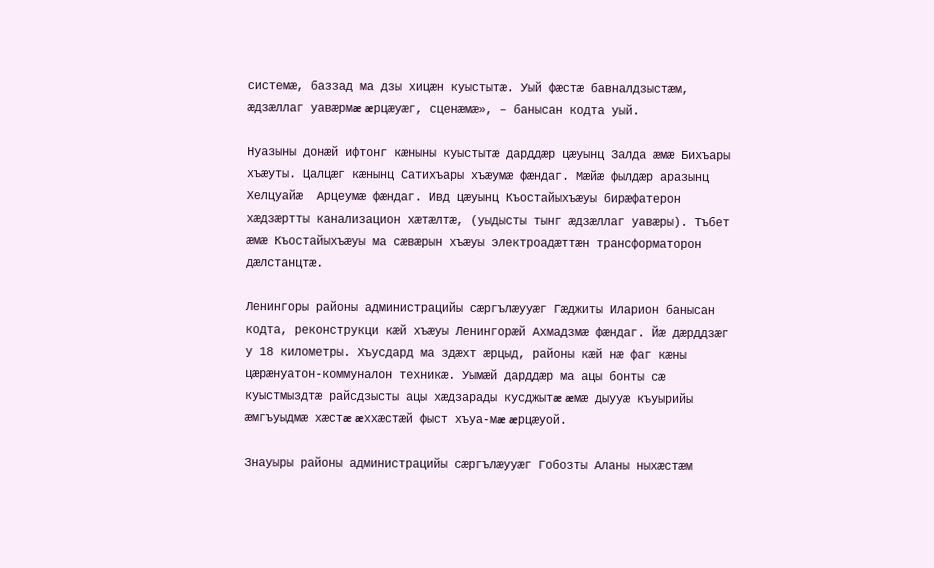системæ, баззад ма дзы хицæн куыстытæ. Уый фæстæ бавналдзыстæм, æдзæллаг уавæрмæ æрцæуæг, сценæмæ», – банысан кодта уый.

Нуазыны донæй ифтонг кæныны куыстытæ дарддæр цæуынц Залда æмæ Бихъары хъæуты. Цалцæг кæнынц Сатихъары хъæумæ фæндаг. Мæйæ фылдæр аразынц Хелцуайæ  Арцеумæ фæндаг. Ивд цæуынц Къостайыхъæуы бирæфатерон хæдзæртты канализацион хæтæлтæ, (уыдысты тынг æдзæллаг уавæры). Тъбет æмæ Къостайыхъæуы ма сæвæрын хъæуы электроадæттæн трансформаторон дæлстанцтæ.

Ленингоры районы администрацийы сæргълæууæг Гæджиты Иларион банысан кодта, реконструкци кæй хъæуы Ленингорæй Ахмадзмæ фæндаг. Йæ дæрддзæг у 18 километры. Хъусдард ма здæхт æрцыд, районы кæй нæ фаг кæны цæрæнуатон-коммуналон техникæ. Уымæй дарддæр ма ацы бонты сæ куыстмыздтæ райсдзысты ацы хæдзарады кусджытæ æмæ дыууæ къуырийы æмгъуыдмæ хæстæ æххæстæй фыст хъуа-мæ æрцæуой.

Знауыры районы администрацийы сæргълæууæг Гобозты Аланы ныхæстæм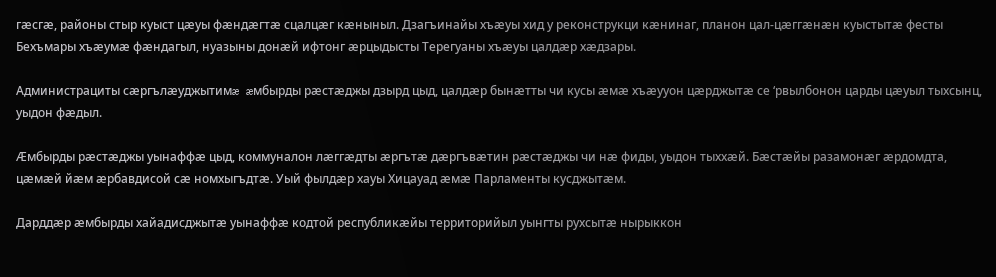гæсгæ, районы стыр куыст цæуы фæндæгтæ сцалцæг кæныныл. Дзагъинайы хъæуы хид у реконструкци кæнинаг, планон цал-цæггæнæн куыстытæ фесты Бехъмары хъæумæ фæндагыл, нуазыны донæй ифтонг æрцыдысты Терегуаны хъæуы цалдæр хæдзары.

Администрациты сæргълæуджытимæ æмбырды рæстæджы дзырд цыд, цалдæр бынæтты чи кусы æмæ хъæууон цæрджытæ се ‘рвылбонон царды цæуыл тыхсынц, уыдон фæдыл.

Æмбырды рæстæджы уынаффæ цыд, коммуналон лæггæдты æргътæ дæргъвæтин рæстæджы чи нæ фиды, уыдон тыххæй. Бæстæйы разамонæг æрдомдта, цæмæй йæм æрбавдисой сæ номхыгъдтæ. Уый фылдæр хауы Хицауад æмæ Парламенты кусджытæм.

Дарддæр æмбырды хайадисджытæ уынаффæ кодтой республикæйы территорийыл уынгты рухсытæ нырыккон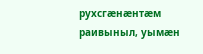рухсгæнæнтæм раивыныл, уымæн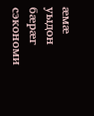æмæ уыдон бæрæг сэкономи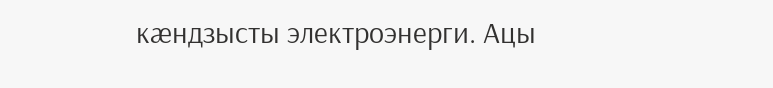кæндзысты электроэнерги. Ацы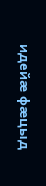идейæ фæцыд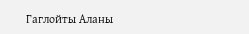Гаглойты Аланы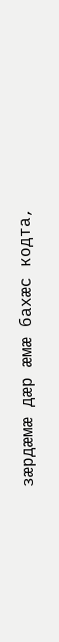зæрдæмæ дæр æмæ бахæс кодта,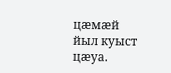цæмæй йыл куыст цæуа.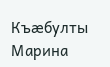Къæбулты Марина